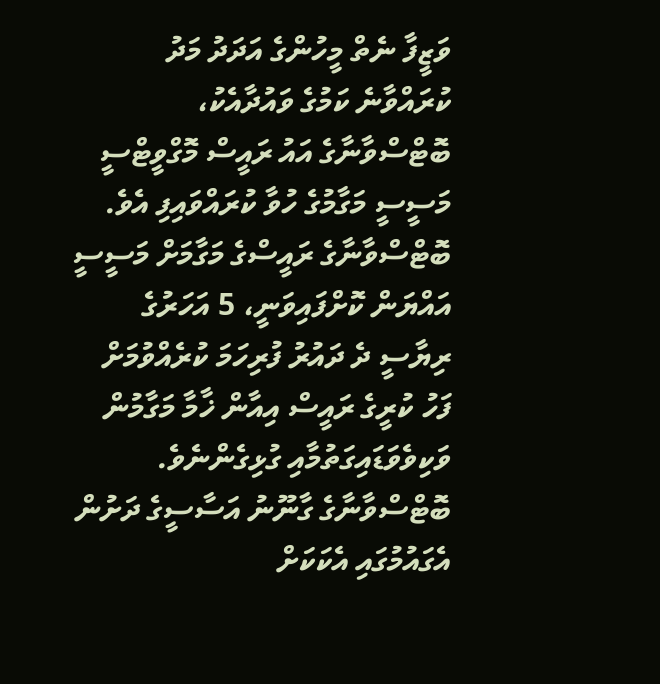ވަޒީފާ ނެތް މީހުންގެ އަދަދު މަދު ކުރައްވާނެ ކަމުގެ ވައުދާއެކު، ބޮޓްސްވާނާގެ އައު ރައީސް މޮގްވީޓްސީ މަސީސީ މަގާމުގެ ހުވާ ކުރައްވައިފި އެވެ.
ބޮޓްސްވާނާގެ ރައީސްގެ މަގާމަށް މަސީސީ އައްޔަން ކޮށްފައިވަނީ، 5 އަހަރުގެ ރިޔާސީ ދެ ދައުރު ފުރިހަމަ ކުރެއްވުމަށް ފަހު ކުރީގެ ރައީސް އިއާން ޚާމާ މަގާމުން ވަކިވެވަޑައިގަތުމާއި ގުޅިގެންނެވެ.
ބޮޓްސްވާނާގެ ގާނޫނު އަސާސީގެ ދަށުން އެގައުމުގައި އެކަކަށް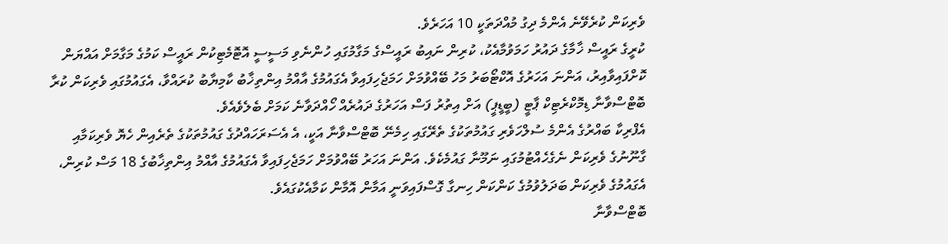ވެރިކަން ކުރެވޭނެ އެންމެ ދިގު މުއްދަތަކީ 10 އަހަރެވެ.
ކުރީގެ ރައީސް ޚާމާގެ ދައުރު ހަމަވުމާއެކު، ކުރިން ނައިބު ރައީސްގެ މަގާމުގައި ހުންނެވި މަސީސީ އޮޓޮމެޓިކުން ރައީސް ކަމުގެ މަގާމަށް އައްޔަން ކޮށްފައިވާއިރު، އަންނަ އަހަރުގެ އޮކްޓޯބަރު މަހު ބޭއްވުމަށް ހަމަޖެހިފައިވާ އެގައުމުގެ އާއްމު އިންތިޚާބު ކާމިޔާބު ކުރައްވާ، އެގައުމުގައި ވެރިކަން ކުރާ ބޮޓްސްވާނާ ޑިމޮކްރެޓިކް ޕާޓީ (ބީޑީޕީ) އަށް އިތުރު ފަސް އަހަރުގެ ދައުރެއް ހޯއްދަވާނެ ކަމަށް ބެލެވެއެވެ.
އެފްރިކާ ބައްރުގެ އެންމެ ސުލްހަވެރި ގައުމުތަކުގެ ތެރޭގައި ހިމެނޭ ބޮޓްސްވާނާ އަކީ، އެ އެސަރަހައްދުގެ ގައުމުތަކުގެ ތެރެއިން ހެޔޮ ވެރިކަމާއި ގާނޫނުގެ ވެރިކަން ނެގެހެއްޓުމުގައި ނަމޫނާ ގައުމެކެވެ. އަންނަ އަހަރު ބޭއްވުމަށް ހަމަޖެހިފައިވާ އެގައުމުގެ އާއްމު އިންތިޚާބުގެ 18 މަސް ކުރިން، އެގައުމުގެ ވެރިކަން ބަދަލުވުމުގެ ކަންކަން ހިނގާ ގޮސްފައިވަނީ އަމާން އޮމާން ކަމާއެކުގައެވެ.
ބޮޓްސްވާނާ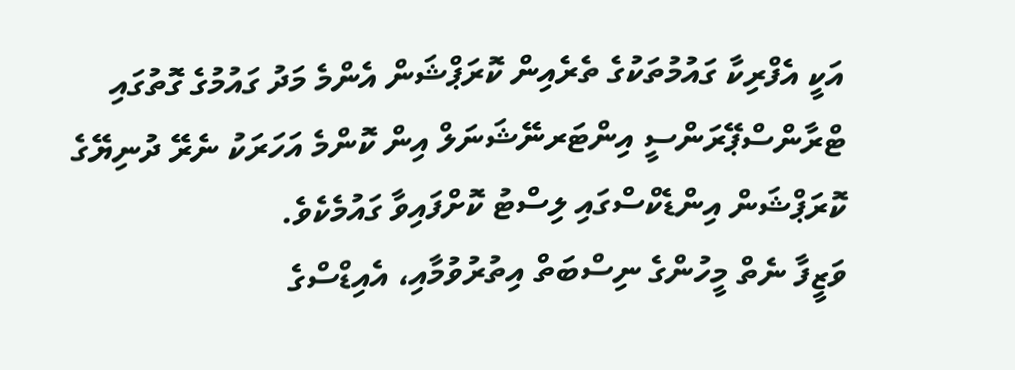އަކީ އެފްރިކާ ގައުމުތަކުގެ ތެރެއިން ކޮރަޕްޝަން އެންމެ މަދު ގައުމުގެ ގޮތުގައި ޓްރާންސްޕޭރަންސީ އިންޓަރނޭޝަނަލް އިން ކޮންމެ އަހަރަކު ނެރޭ ދުނިޔޭގެ ކޮރަޕްޝަން އިންޑެކްސްގައި ލިސްޓު ކޮށްފައިވާ ގައުމެކެވެ.
ވަޒީފާ ނެތް މީހުންގެ ނިސްބަތް އިތުރުވުމާއި، އެއިޑްސްގެ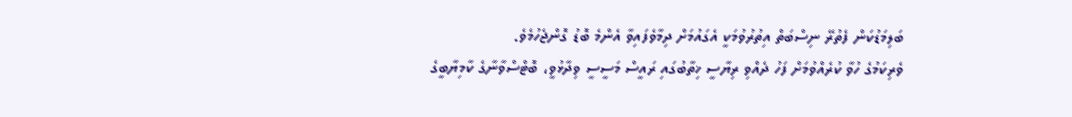ބަލިމަޑުކަން ފެތުރޭ ނިސްބަތް އިތުރުވުމަކީ އެގައުމަށް ދިމާވެފައިވާ އެންމެ ބޮޑު ގޮންޖެހުމެވެ.
ވެރިކަމުގެ ހުވާ ކުރެއްވުމަށް ފަހު ދެއްވި ރިޔާސީ ޚިތާބުގައި ރައީސް މަސީސީ ވިދާޅުވީ، ބޮޓްސްވާނާގެ ކާމިޔާބީގެ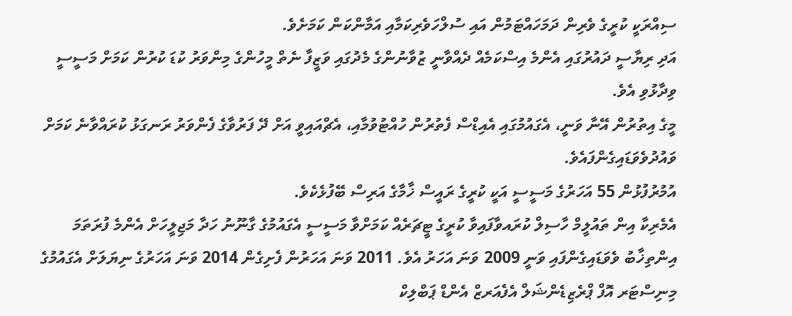ސިއްރަކީ ކުރީގެ ވެރިން ދަމަހައްޓަމުން އައި ސުލްހަވެރިކަމާއި އަމާންކަން ކަމަށެވެ.
އަދި ރިޔާސީ ދައުރުގައި އެންމެ އިސްކަމެއް ދެއްވާނީ ޒުވާނުންގެ މެދުގައި ވަޒީފާ ނެތް މީހުންގެ މިންވަރު ކުޑަ ކުރުން ކަމަށް މަސީސީ ވިދާޅުވި އެވެ.
މީގެ އިތުރުން އޭނާ ވަނީ، އެގައުމުގައި އެއިޑްސް ފެތުރުން ހުއްޓުވުމާއި، އެޗްއައިވީ އަށް ދޭ ފަރުވާގެ ފެންވަރު ރަނގަޅު ކުރައްވާނެ ކަމަށް ވައުދުވެވަޑައިގެންފައެވެ.
އުމުރުފުޅުން 55 އަހަރުގެ މަސީސީ އަކީ ކުރީގެ ރައީސް ޚާމާގެ އަރިސް ބޭފުޅެކެވެ.
އެމެރިކާ އިން ތައުލީމް ހާސިލް ކުރައވާފައިވާ ކުރީގެ ޓީޗަރެއް ކަމަށްވާ މަސީސީ އެގައުމުގެ ގާނޫނު ހަދާ މަޖިލީހަށް އެންމެ ފުރަތަމަ އިންތިޚާބު ވެވަޑައިގެންފައި ވަނީ 2009 ވަނަ އަހަރު އެވެ. 2011 ވަނަ އަހަރުން ފެށިގެން 2014 ވަނަ އަހަރުގެ ނިޔަލަށް އެގައުމުގެ މިނިސްޓަރ އޮފް ޕްރެޒިޑެންޝަލް އެފެއަރޒް އެންޑް ޕަބްލިކް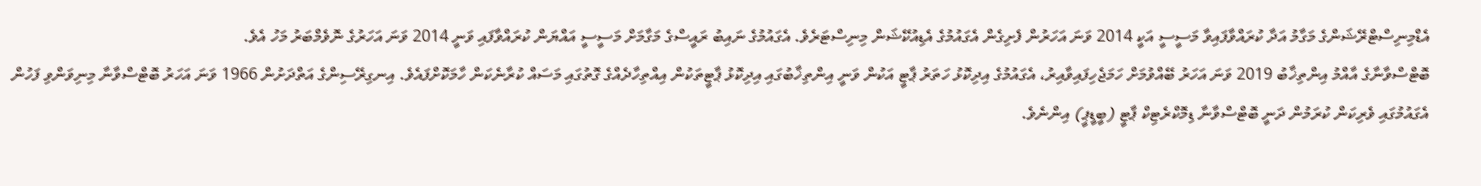އެޑްމިނިސްޓްރޭޝަންގެ މަގާމު އަދާ ކުރައްވާފައިވާ މަސީސީ އަކީ 2014 ވަނަ އަހަރުން ފެށިގެން އެގައުމުގެ އެޑިއުކޭޝަން މިނިސްޓަރެވެ. އެގައުމުގެ ނައިބު ރައީސްގެ މަގާމަށް މަސީސީ އައްޔަން ކުރައްވާފައި ވަނީ 2014 ވަނަ އަހަރުގެ ނޮވެމްބަރު މަހު އެވެ.
ބޮޓްސްވާނާގެ އާއްމު އިންތިޚާބު 2019 ވަނަ އަހަރު ބޭއްވުމަށް ހަމަޖެހިފައިވާއިރު، އެގައުމުގެ އިދިކޮޅު ހަތަރު ޕާޓީ އަކުން ވަނީ އިންތިޚާބުގައި އިދިކޮޅު ޕާޓީތަކުން އިއްތިހާދެއްގެ ގޮތުގައި މަސައް ކުރާނެކަން ހާމަކޮށްފައެވެ. އިނގިރޭސިންގެ އަތްދަށުން 1966 ވަނަ އަހަރު ބޮޓްސްވާނާ މިނިވަންވި ފަހުން އެގައުމުގައި ވެރިކަން ކުރަމުން ދަނީ ބޮޓްސްވާނާ ޑިމޮކްރެޓިކް ޕާޓީ (ބީޑީޕީ) އިންނެވެ.